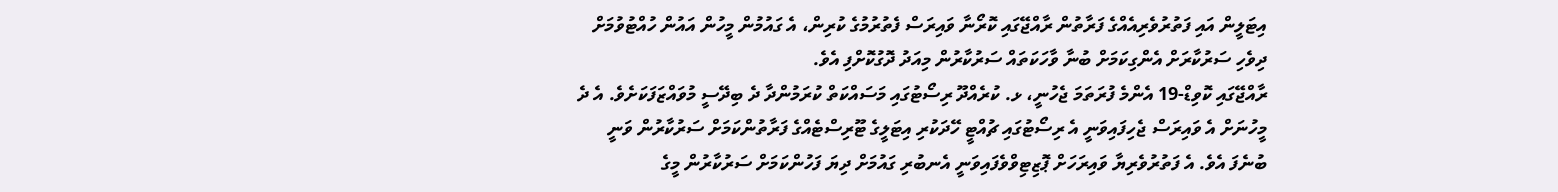އިޓަލީން އައި ފަތުރުވެރިއެއްގެ ފަރާތުން ރާއްޖޭގައި ކޮރޯނާ ވައިރަސް ފެތުރުމުގެ ކުރިން، އެ ގައުމުން މީހުން އައުން ހުއްޓުވުމަށް ދިވެހި ސަރުކާރަށް އެންގިކަމަށް ބުނާ ވާހަކަތައް ސަރުކާރުން މިއަދު ދޮގުކޮށްފި އެވެ.
ރާއްޖޭގައި ކޮވިޑް-19 އެންމެ ފުރަތަމަ ޖެހުނީ، ޅ. ކުރެއްދޫ ރިސޯޓުގައި މަސައްކަތް ކުރަމުންދާ ދެ ބިދޭސީ މުވައްޒަފަކަށެވެ. އެ ދެ މީހުނަށް އެ ވައިރަސް ޖެހިފައިވަނީ އެ ރިސޯޓުގައި ޗުއްޓީ ހޭދަކުރި އިޓަލީގެ ޓޫރިސްޓެއްގެ ފަރާތުންކަމަށް ސަރުކާރުން ވަނީ ބުނެފަ އެވެ. އެ ފަތުރުވެރިޔާ ވައިރަހަށް ޕޮޒިޓިވްވެފައިވަނީ އެނބުރި ގައުމަށް ދިޔަ ފަހުންކަމަށް ސަރުކާރުން މީގެ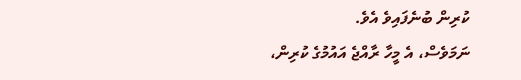ކުރިން ބުނެފައިވެ އެވެ.
ނަމަވެސް، އެ މީހާ ރާއްޖެ އައުމުގެ ކުރިން،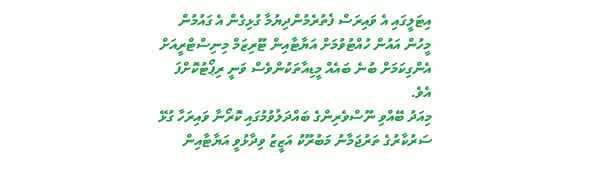އިޓަލީގައި އެ ވައިރަސް ފެތުރެމުންދިޔުމާ ގުޅިގެން އެ ގައުމުން މީހުން އައުން ހުއްޓުވުމަށް އަޔާޓާއިން ޓޫރިޒަމް މިނިސްޓްރީއަށް އެންގިކަމަށް ބުނެ ބައެއް މީޑިއާތަކުންވެސް ވަނީ ރިޕޯޓުކޮށްފަ އެވެ.
މިއަދު ބޭއްވި ނޫސްވެރިންގެ ބައްދަލުވުމުގައި ކޮރޯނާ ވައިރަހާ ގުޅޭ ސަރުކާރުގެ ތަރުޖަމާނު މަބުރޫކު އަޒީޒު ވިދާޅުވީ އަޔާޓާއިން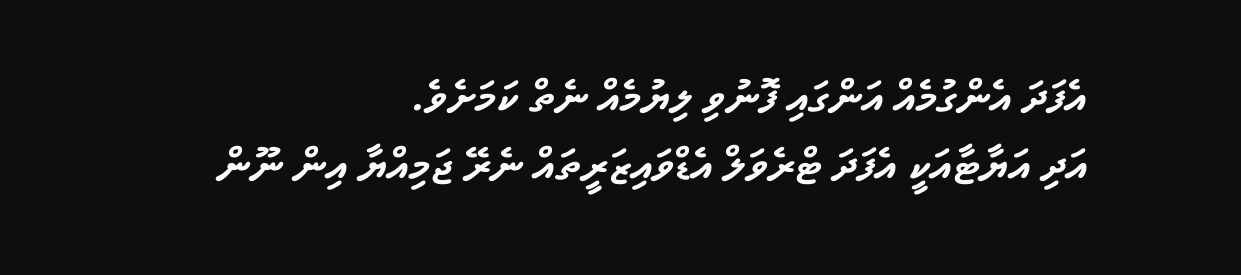އެފަދަ އެންގުމެއް އަންގައި ފޮނުވި ލިޔުމެއް ނެތް ކަމަށެވެ.
އަދި އަޔާޓާއަކީ އެފަދަ ޓްރެވަލް އެޑްވައިޒަރީތައް ނެރޭ ޖަމިއްޔާ އިން ނޫން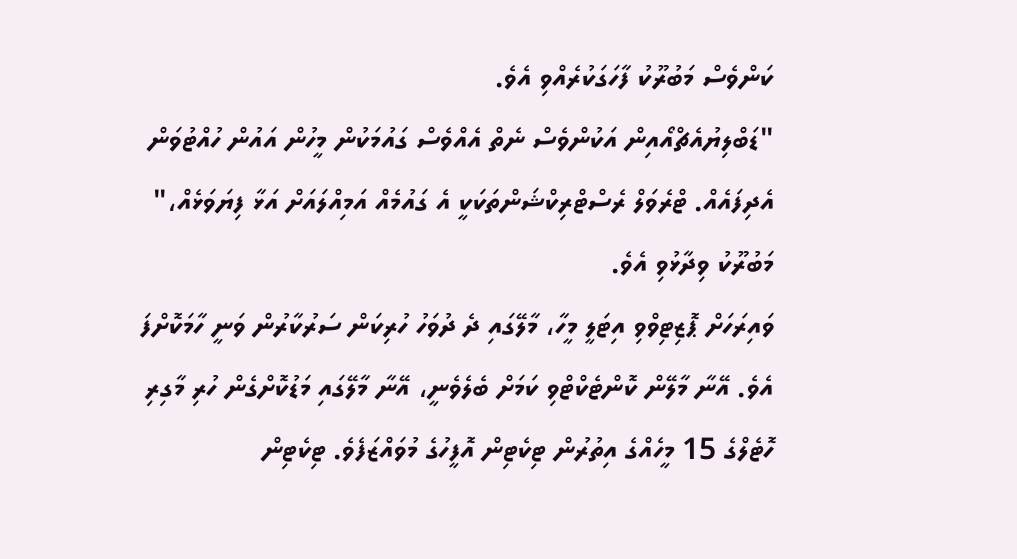ކަންވެސް މަބުރޫކު ފާހަގަކުރެއްވި އެވެ.
"ޑަބްލިޔުއެޗްއޯއިން އަކުންވެސް ނެތް އެއްވެސް ގައުމަކުން މީހުން އައުން ހުއްޓުވަން އެދިފައެއް. ޓްރެވަލް ރެސްޓްރިކްޝަންތަކަކީ އެ ގައުމެއް އަމިއްލައަށް އަޅާ ފިޔަވަޅެއް،" މަބުރޫކު ވިދާޅުވި އެވެ.
ވައިރަހަށް ޕޮޒިޓިވްވި އިޓަލީ މީހާ، މާލޭގައި ދެ ދުވަހު ހުރިކަން ސަރުކާރުން ވަނީ ހާމަކޮށްފަ އެވެ. އޭނާ މާލޭން ކޮންޓެކްޓްވި ކަމަށް ބެލެވެނީ، އޭނާ މާލޭގައި މަޑުކޮށްގެން ހުރި މާގިރި ހޮޓެލްގެ 15 މީހެއްގެ އިތުރުން ޓިކެޓިން އޮފީހުގެ މުވައްޒަފެވެ. ޓިކެޓިން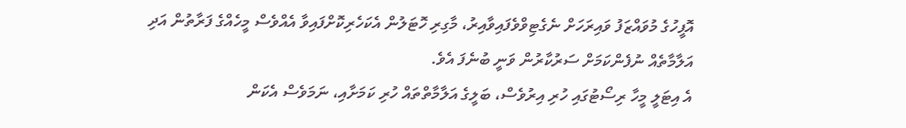އޮފީހުގެ މުވައްޒަފު ވައިރަހަށް ނެގެޓިވްވެފައިވާއިރު، މާގިރި ހޮޓަލުން އެކަހެރިކޮށްފައިވާ އެއްވެސް މީހެއްގެ ފަރާތުން އަދި އަލާމާތެއް ނުފެންކަމަށް ސަރުކާރުން ވަނީ ބުނެފަ އެވެ.
އެ އިޓަލީ މީހާ ރިސޯޓުގައި ހުރި އިރުވެސް، ބަލީގެ އަލާމާތްތައް ހުރި ކަމަށާއި، ނަމަވެސް އެކަން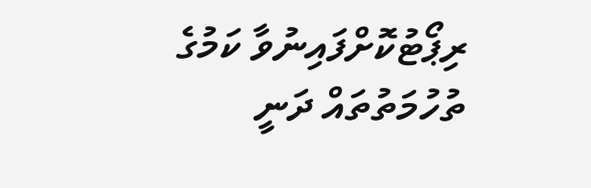ރިޕޯޓުކޮށްފައިނުވާ ކަމުގެ ތުހުމަތުތައް ދަނީ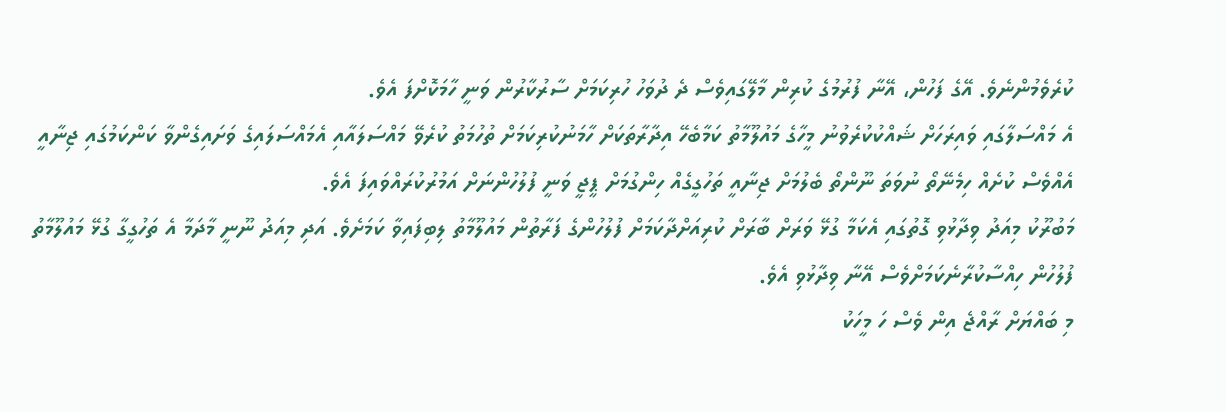ކުރެވެމުންނެވެ. އޭގެ ފަހުން، އޭނާ ފުރުމުގެ ކުރިން މާލޭގައިވެސް ދެ ދުވަހު ހުރިކަމަށް ސާރުކާރުން ވަނީ ހާމަކޮށްފަ އެވެ.
އެ މައްސަލާގައި ވައިރަހަށް ޝައްކުކުރެވުނު މީހާގެ މައުލޫމާތު ކަމާބެހޭ އިދާރާތަކަށް ހާމަނުކުރިކަމަށް ތުހުމަތު ކުރެވޭ މައްސަލައާއި އެމައްސަލައިގެ ވަށައިގެންވާ ކަންކަމުގައި ޖިނާއީ އެއްވެސް ކުށެއް ހިމެނޭތޯ ނުވަތަ ނޫންތޯ ބެލުމަށް ޖިނާއީ ތަހުގީގެއް ހިންގުމަށް ޕީޖީ ވަނީ ފުލުހުންނަށް އަމުރުކުރައްވައިފަ އެވެ.
މަބުރޫކު މިއަދު ވިދާޅުވި ގޮތުގައި އެކަމާ ގުޅޭ ވަރަށް ބާރަށް ކުރިއަށްދާކަމަށް ފުލުހުންގެ ފަރާތުން މައުލޫމާތު ލިބިފައިވާ ކަމަށެވެ. އަދި މިއަދު ނޫނީ މާދަމާ އެ ތަހުގީގާ ގުޅޭ މައުލޫމާތު ފުލުހުން ހިއްސާކުރާނެކަމަށްވެސް އޭނާ ވިދާޅުވި އެވެ.
މި ބައްޔަށް ރާއްޖެ އިން ވެސް ހަ މީހަކު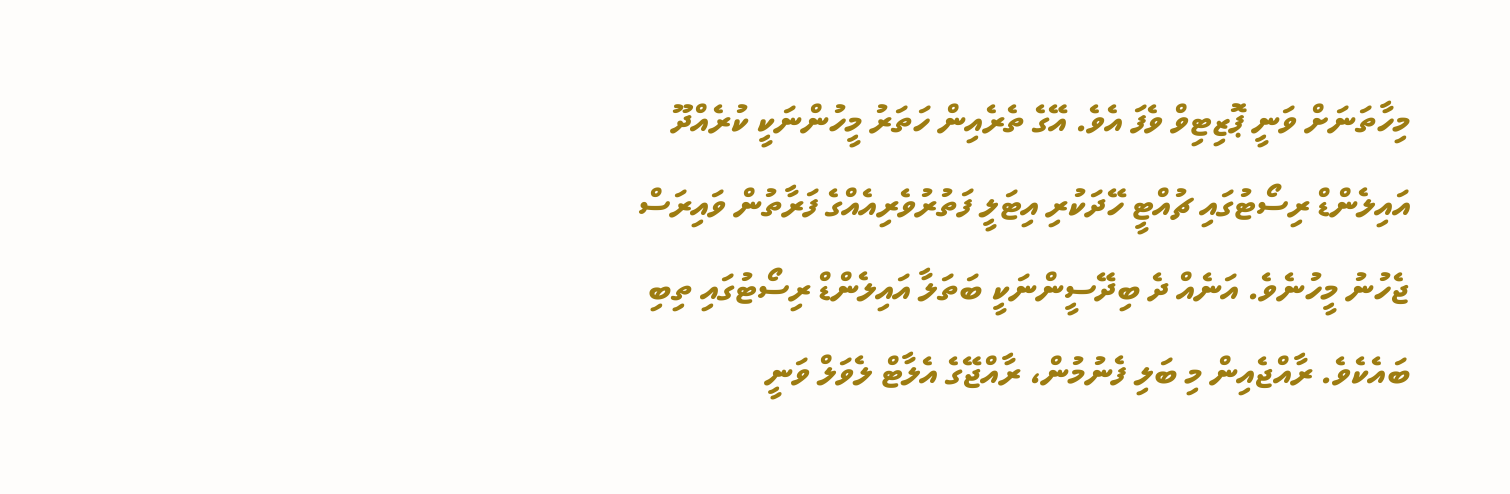މިހާތަނަށް ވަނީ ޕޮޒިޓިވް ވެފަ އެވެ. އޭގެ ތެރެއިން ހަތަރު މީހުންނަކީ ކުރެއްދޫ އައިލެންޑް ރިސޯޓުގައި ޗުއްޓީ ހޭދަކުރި އިޓަލީ ފަތުރުވެރިއެއްގެ ފަރާތުން ވައިރަސް ޖެހުނު މީހުނެވެ. އަނެއް ދެ ބިދޭސީންނަކީ ބަތަލާ އައިލެންޑް ރިސޯޓުގައި ތިބި ބައެކެވެ. ރާއްޖެއިން މި ބަލި ފެނުމުން، ރާއްޖޭގެ އެލާޓް ލެވަލް ވަނީ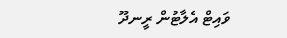ވައިޓް އެލާޓުން ރީނދޫ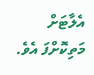އެލާޓަށް މަތިކޮށްފަ އެވެ.